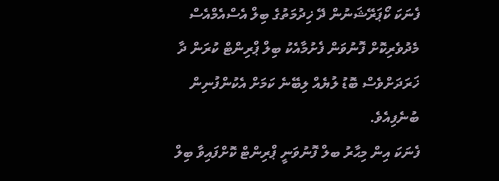ފެނަކަ ކޯޕަރޭޝަނުން ދޭ ޚިދުމަތުގެ ބިލް އެސްއެމްއެސް މެދުވެރިކޮށް ފޮނުވަން ފެށުމާއެކު ބިލް ޕްރިންޓް ކުރަން ދާ ޚަރަދަށްވެސް ބޮޑު ލުޔެއް ލިބޭނެ ކަމަށް އެކުންފުނިން ބުނެފިއެވެ.
ފެނަކަ އިން މިޙާރު ބލް ފޮނުވަނީ ޕްރިންޓް ކޮށްފައިވާ ބިލް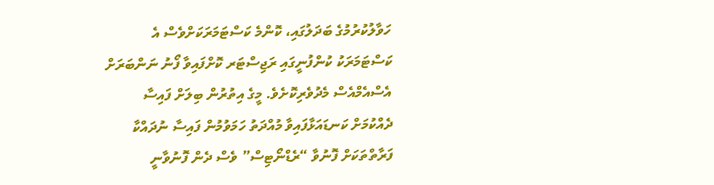ހަވާލުކުރުމުގެ ބަދަލުގައި، ކޮންމެ ކަސްޓަމަރަކަށްވެސް އެ ކަސްޓަމަރަކު ކުންފުނީގައި ރަޖިސްޓަރ ކޮށްފައިވާ ފޯނު ނަންބަރަށް އެސްއެމްއެސް މެދުވެރިކޮށެވެ. މީގެ އިތުރުން ބިލަށް ފައިސާ ދެއްކުމަށް ކަނޑައަޅާފައިވާ މުއްދަތު ހަމަވުމުން ފައިސާ ނުދައްކާ ފަރާތްތަކަށް ފޮނުވާ “ރެޑްނޯޓިސް” ވެސް ދެން ފޮނުވާނީ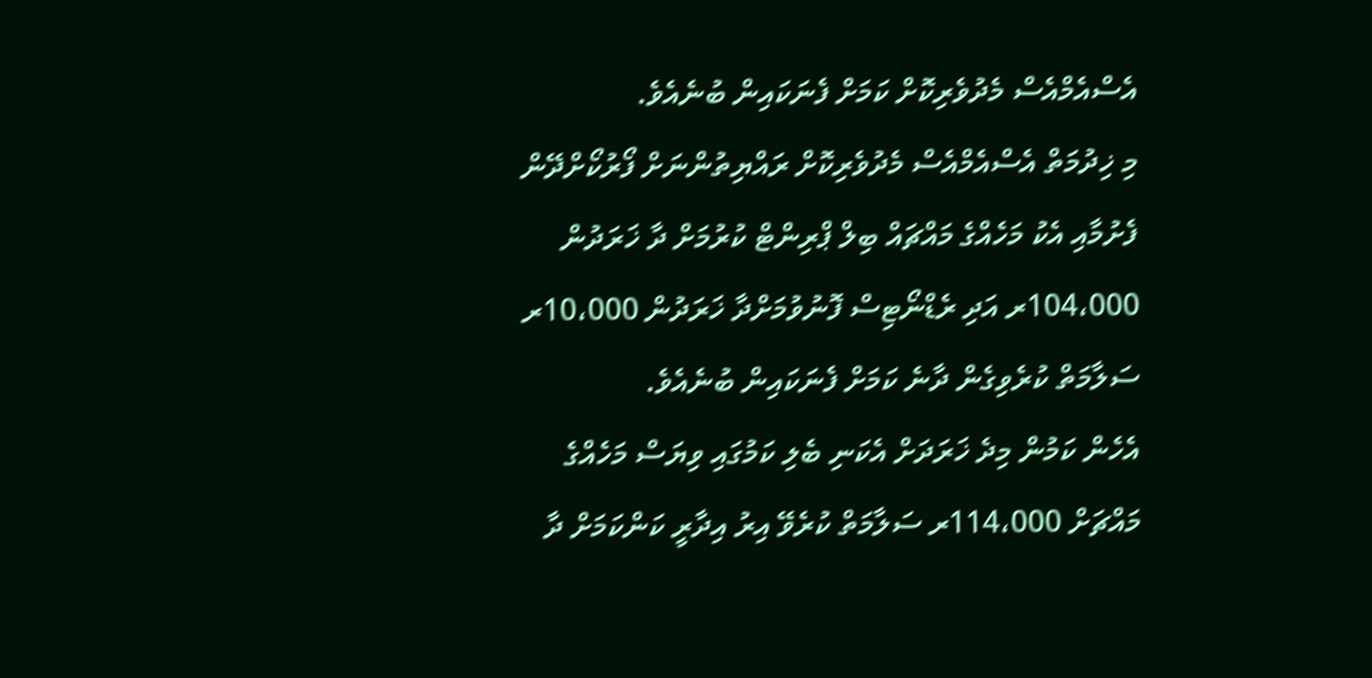އެސްއެމްއެސް މެދުވެރިކޮށް ކަމަށް ފެނަކައިން ބުނެއެވެ.
މި ޚިދުމަތް އެސްއެމްއެސް މެދުވެރިކޮށް ރައްޔިތުންނަށް ފޯރުކޯށްދޭން ފެށުމާއި އެކު މަހެއްގެ މައްޗައް ބިލް ޕްރިންޓް ކުރުމަށް ދާ ޚަރަދުން 104،000ރ އަދި ރެޑްނޯޓިސް ފޮނުވުމަށްދާ ޚަރަދުން 10،000ރ ސަލާމަތް ކުރެވިގެން ދާނެ ކަމަށް ފެނަކައިން ބުނެއެވެ.
އެހެން ކަމުން މިދެ ޚަރަދަށް އެކަނި ބެލި ކަމުގައި ވިޔަސް މަހެއްގެ މައްޗަށް 114،000ރ ސަލާމަތް ކުރެވޭ އިރު އިދާރީ ކަންކަމަށް ދާ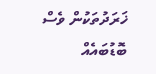ޚަރަދުތަކުން ވެސް ބޮޑުބައެއް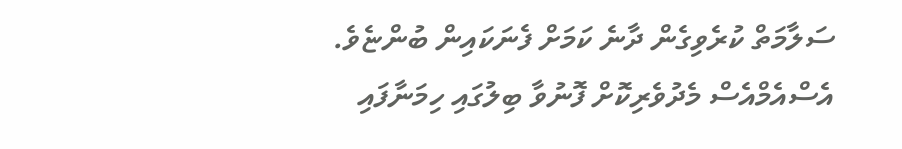ސަލާމަތް ކުރެވިގެން ދާނެ ކަމަށް ފެނަކައިން ބުންޏެވެ.
އެސްއެމްއެސް މެދުވެރިކޮށް ފޮނުވާ ބިލުގައި ހިމަނާފައި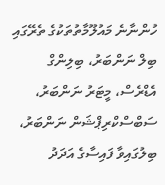ހުންނާނެ މައުލޫމާތުތަކުގެ ތެރޭގައި ބިލް ނަންބަރު، ބިލިންގް އެޑްރެސް، މީޓަރު ނަންބަރު، ސަބްސްކްރިޕްޝަން ނަންބަރު، ބިލުގައިވާ ފައިސާގެ އަދަދު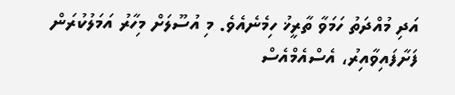އަދި މުއްދަތު ހަމަވާ ތާރީޚު ހިމެނެއެވެ. މި އުސޫލަށް މިހާރު އަމަލުކުރަން ފަށާފައިވާއިރު، އެސްއެމްއެސް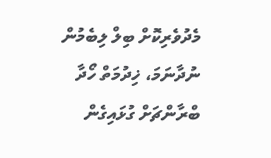މެދުވެރިކޮށް ބިލް ލިބެމުން ނުދާނަމަ، ޚިދުމަތް ހޯދާ ބްރާންޗަށް ގުޅައިގެން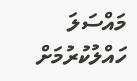މައްސަލަ ހައްލުކުރުމަށް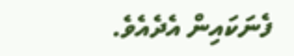ފެނަކައިން އެދެއެވެ.